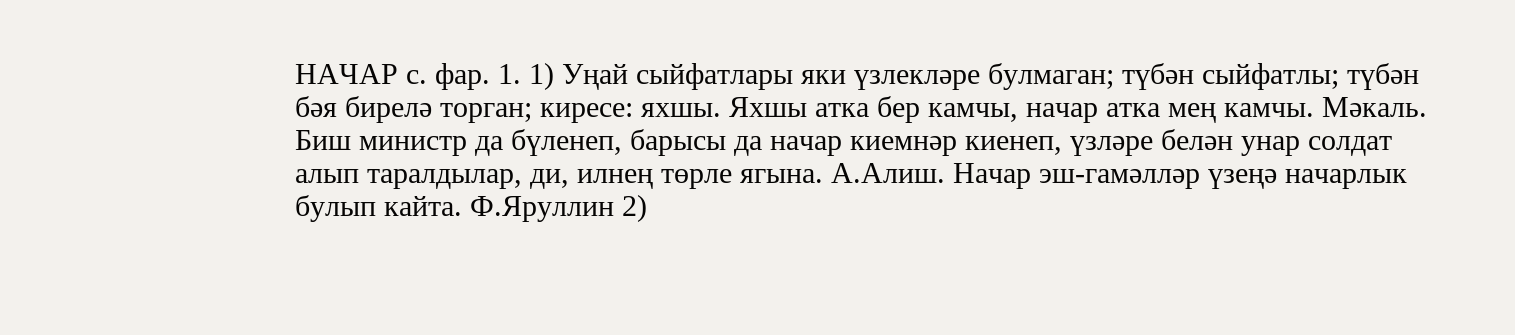НАЧАР с. фар. 1. 1) Уңай сыйфатлары яки үзлекләре булмаган; түбән сыйфатлы; түбән бәя бирелә торган; киресе: яхшы. Яхшы атка бер камчы, начар атка мең камчы. Мәкаль. Биш министр да бүленеп, барысы да начар киемнәр киенеп, үзләре белән унар солдат алып таралдылар, ди, илнең төрле ягына. А.Алиш. Начар эш-гамәлләр үзеңә начарлык булып кайта. Ф.Яруллин 2)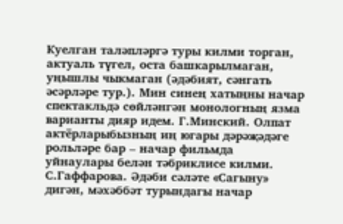Куелган таләпләргә туры килми торган, актуаль түгел, оста башкарылмаган, уңышлы чыкмаган (әдәбият, сәнгать әсәрләре тур.). Мин синең хатыңны начар спектакльдә сөйләнгән монологның язма варианты дияр идем. Г.Минский. Олпат актёрларыбызның иң югары дәрәҗәдәге рольләре бар – начар фильмда уйнаулары белән тәбриклисе килми. С.Гаффарова. Әдәби сәләте «Сагыну» дигән, мәхәббәт турындагы начар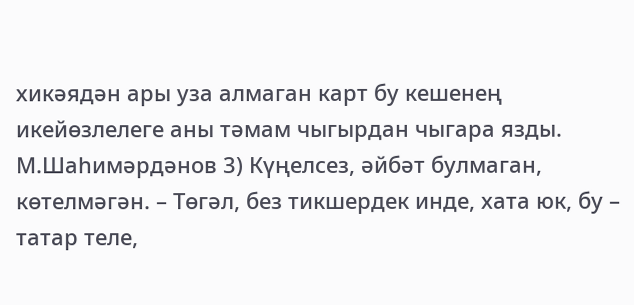хикәядән ары уза алмаган карт бу кешенең икейөзлелеге аны тәмам чыгырдан чыгара язды. М.Шаһимәрдәнов 3) Күңелсез, әйбәт булмаган, көтелмәгән. – Төгәл, без тикшердек инде, хата юк, бу – татар теле,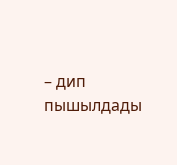– дип пышылдады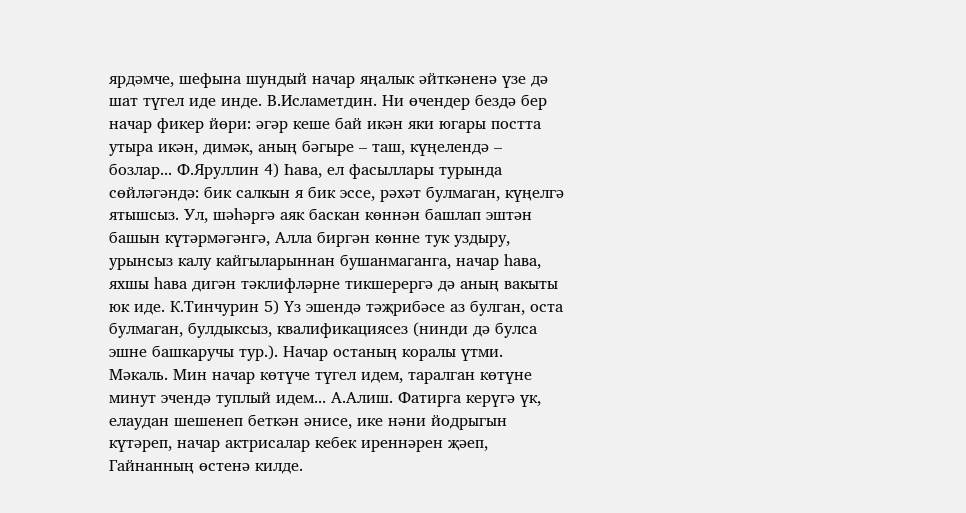ярдәмче, шефына шундый начар яңалык әйткәненә үзе дә шат түгел иде инде. В.Исламетдин. Ни өчендер бездә бер начар фикер йөри: әгәр кеше бай икән яки югары постта утыра икән, димәк, аның бәгыре – таш, күңелендә – бозлар... Ф.Яруллин 4) Һава, ел фасыллары турында сөйләгәндә: бик салкын я бик эссе, рәхәт булмаган, күңелгә ятышсыз. Ул, шәһәргә аяк баскан көннән башлап эштән башын күтәрмәгәнгә, Алла биргән көнне тук уздыру, урынсыз калу кайгыларыннан бушанмаганга, начар һава, яхшы һава дигән тәклифләрне тикшерергә дә аның вакыты юк иде. К.Тинчурин 5) Үз эшендә тәҗрибәсе аз булган, оста булмаган, булдыксыз, квалификациясез (нинди дә булса эшне башкаручы тур.). Начар останың коралы үтми. Мәкаль. Мин начар көтүче түгел идем, таралган көтүне минут эчендә туплый идем... А.Алиш. Фатирга керүгә үк, елаудан шешенеп беткән әнисе, ике нәни йодрыгын күтәреп, начар актрисалар кебек иреннәрен җәеп, Гайнанның өстенә килде.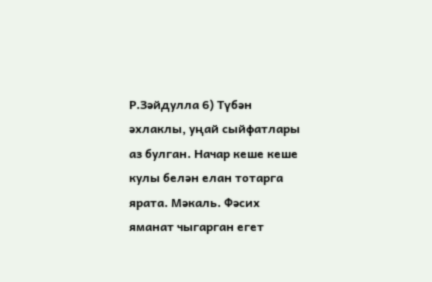Р.Зәйдулла 6) Түбән әхлаклы, уңай сыйфатлары аз булган. Начар кеше кеше кулы белән елан тотарга ярата. Мәкаль. Фәсих яманат чыгарган егет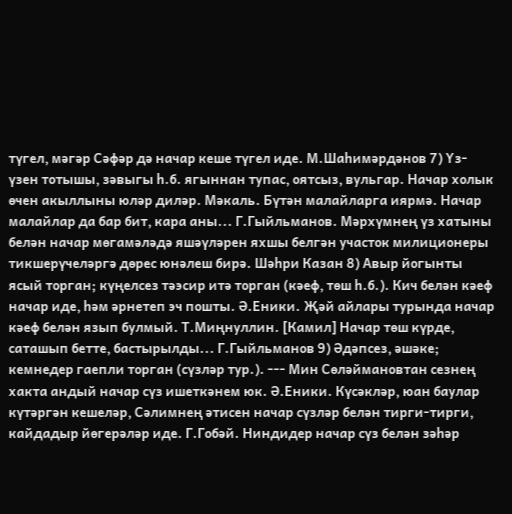түгел, мәгәр Сәфәр дә начар кеше түгел иде. М.Шаһимәрдәнов 7) Үз-үзен тотышы, зәвыгы һ.б. ягыннан тупас, оятсыз, вульгар. Начар холык өчен акыллыны юләр диләр. Мәкаль. Бүтән малайларга иярмә. Начар малайлар да бар бит, кара аны... Г.Гыйльманов. Мәрхүмнең үз хатыны белән начар мөгамәләдә яшәүләрен яхшы белгән участок милиционеры тикшерүчеләргә дөрес юнәлеш бирә. Шәһри Казан 8) Авыр йогынты ясый торган; күңелсез тәэсир итә торган (кәеф, төш һ.б.). Кич белән кәеф начар иде, һәм әрнетеп эч пошты. Ә.Еники. Җәй айлары турында начар кәеф белән язып булмый. Т.Миңнуллин. [Камил] Начар төш күрде, саташып бетте, бастырылды... Г.Гыйльманов 9) Әдәпсез, әшәке; кемнедер гаепли торган (сүзләр тур.). --- Мин Сөләймановтан сезнең хакта андый начар сүз ишеткәнем юк. Ә.Еники. Күсәкләр, юан баулар күтәргән кешеләр, Сәлимнең әтисен начар сүзләр белән тирги-тирги, кайдадыр йөгерәләр иде. Г.Гобәй. Ниндидер начар сүз белән зәһәр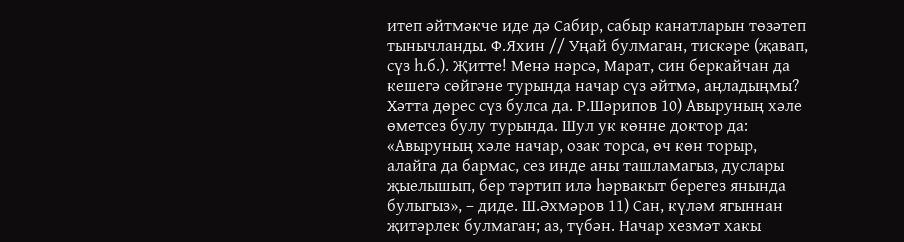итеп әйтмәкче иде дә Сабир, сабыр канатларын төзәтеп тынычланды. Ф.Яхин // Уңай булмаган, тискәре (җавап, сүз һ.б.). Җитте! Менә нәрсә, Марат, син беркайчан да кешегә сөйгәне турында начар сүз әйтмә, аңладыңмы? Хәтта дөрес сүз булса да. Р.Шәрипов 10) Авыруның хәле өметсез булу турында. Шул ук көнне доктор да: «Авыруның хәле начар, озак торса, өч көн торыр, алайга да бармас, сез инде аны ташламагыз, дуслары җыелышып, бер тәртип илә һәрвакыт берегез янында булыгыз», – диде. Ш.Әхмәров 11) Сан, күләм ягыннан җитәрлек булмаган; аз, түбән. Начар хезмәт хакы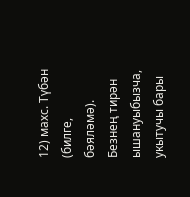12) махс. Түбән (билге, бәяләмә). Безнең тирән ышануыбызча, укытучы бары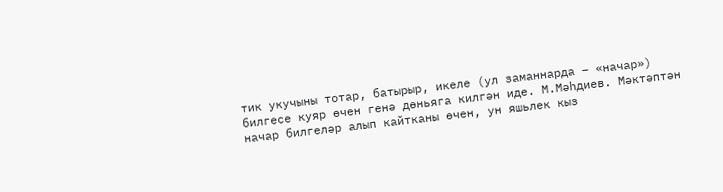тик укучыны тотар, батырыр, икеле (ул заманнарда – «начар») билгесе куяр өчен генә дөньяга килгән иде. М.Мәһдиев. Мәктәптән начар билгеләр алып кайтканы өчен, ун яшьлек кыз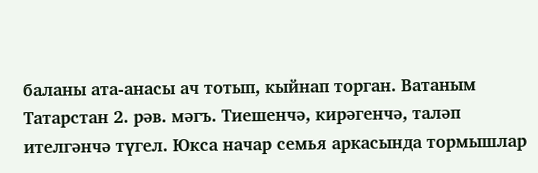баланы ата-анасы ач тотып, кыйнап торган. Ватаным Татарстан 2. рәв. мәгъ. Тиешенчә, кирәгенчә, таләп ителгәнчә түгел. Юкса начар семья аркасында тормышлар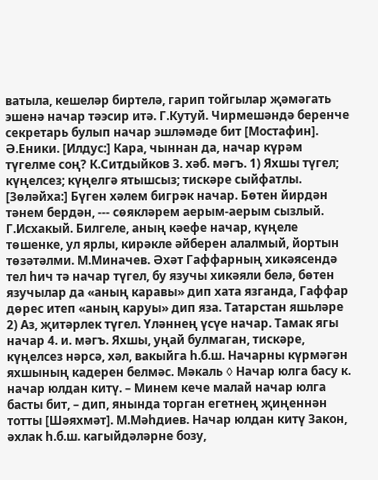ватыла, кешеләр биртелә, гарип тойгылар җәмәгать эшенә начар тәэсир итә. Г.Кутуй. Чирмешәндә беренче секретарь булып начар эшләмәде бит [Мостафин]. Ә.Еники. [Илдус:] Кара, чыннан да, начар күрәм түгелме соң? К.Ситдыйков 3. хәб. мәгъ. 1) Яхшы түгел; күңелсез; күңелгә ятышсыз; тискәре сыйфатлы. [Зөләйха:] Бүген хәлем бигрәк начар. Бөтен йирдән тәнем бердән, --- сөякләрем аерым-аерым сызлый. Г.Исхакый. Билгеле, аның кәефе начар, күңеле төшенке, ул ярлы, кирәкле әйберен алалмый, йортын төзәтәлми. М.Миначев. Әхәт Гаффарның хикәясендә тел һич тә начар түгел, бу язучы хикәяли белә, бөтен язучылар да «аның каравы» дип хата язганда, Гаффар дөрес итеп «аның каруы» дип яза. Татарстан яшьләре 2) Аз, җитәрлек түгел. Үләннең үсүе начар. Тамак ягы начар 4. и. мәгъ. Яхшы, уңай булмаган, тискәре, күңелсез нәрсә, хәл, вакыйга һ.б.ш. Начарны күрмәгән яхшының кадерен белмәс. Мәкаль ◊ Начар юлга басу к. начар юлдан китү. – Минем кече малай начар юлга басты бит, – дип, янында торган егетнең җиңеннән тотты [Шәяхмәт]. М.Мәһдиев. Начар юлдан китү Закон, әхлак һ.б.ш. кагыйдәләрне бозу,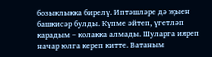бозыклыкка бирелү. Иптәшләре дә җыен башкисәр булды. Күпме әйтеп, үгетләп карадым – колакка алмады. Шуларга ияреп начар юлга кереп китте. Ватаным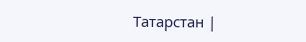Татарстан |